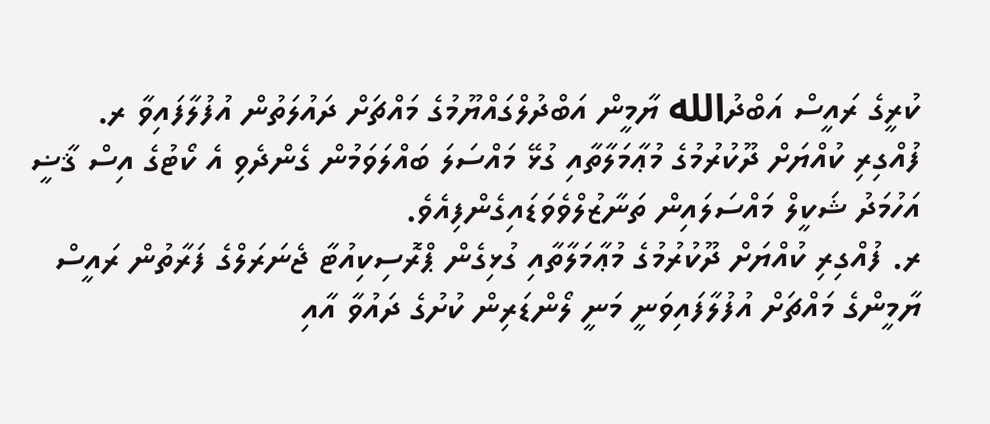ކުރީގެ ރައީސް އަބްދުالله ޔާމީން އަބްދުލްގައްޔޫމުގެ މައްޗަށް ދައުލަތުން އުފުލާފައިވާ ރ. ފުއްގިރި ކުއްޔަށް ދޫކުރުމުގެ މުޢާމަލާތާއި ގުޅޭ މައްސަލަ ބައްލަވަމުން ގެންދެވި އެ ކޯޓުގެ އިސް ޤާޟީ އަހުމަދު ޝަކީލް މައްސަލައިން ތަނާޒުލްވެވަޑައިގެންފިއެވެ.
ރ. ފުއްގިރި ކުއްޔަށް ދޫކުރުމުގެ މުޢާމަލާތާއި ގުޅިގެން ޕްރޮސިކިއުޓާ ޖެނަރަލްގެ ފަރާތުން ރައީސް ޔާމީންގެ މައްޗަށް އުފުލާފައިވަނީ މަނީ ލޯންޑަރިން ކުށުގެ ދައުވާ އާއި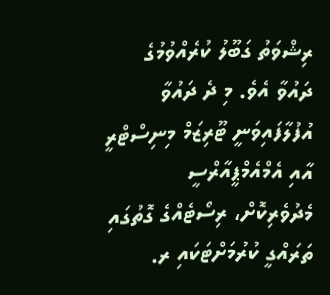ރިޝްވަތު ގަބޫލު ކުރެއްވުމުގެ ދައުވާ އެވެ. މި ދެ ދައުވާ އުފުލާފައިވަނީ ޓޫރިޒަމް މިނިސްޓްރީ އާއި އެމްއެމްޕީއާރްސީ މެދުވެރިކޮށް، ރިސޯޓެއްގެ ގޮތުގައި ތަރައްގީ ކުރުމަށްޓަކައި ރ.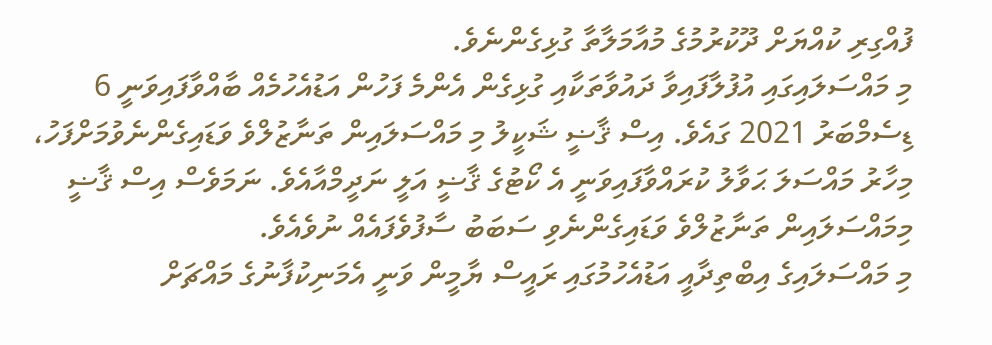ފުއްގިރި ކުއްޔަށް ދޫކުރުމުގެ މުއާމަލާތާ ގުޅިގެންނެވެ.
މި މައްސަލައިގައި އުފުލާފައިވާ ދައުވާތަކާއި ގުޅިގެން އެންމެ ފަހުން އަޑުއެހުމެއް ބާއްވާފައިވަނީ 6 ޑިސެމްބަރު 2021 ގައެވެ. އިސް ޤާޟީ ޝަކީލު މި މައްސަލައިން ތަނާޒުލްވެ ވަޑައިގެންނެވުމަށްފަހު، މިހާރު މައްސަލަ ޙަވާލު ކުރައްވާފައިވަނީ އެ ކޯޓުގެ ޤާޟީ އަލީ ނަދީމްއާއެވެ. ނަމަވެސް އިސް ޤާޟީ މިމައްސަލައިން ތަނާޒުލްވެ ވަޑައިގެންނެވި ސަބަބު ސާފުވެފައެއް ނުވެއެވެ.
މި މައްސަލައިގެ އިބްތިދާއީ އަޑުއެހުމުގައި ރައީސް ޔާމީން ވަނީ އެމަނިކުފާނުގެ މައްޗަށް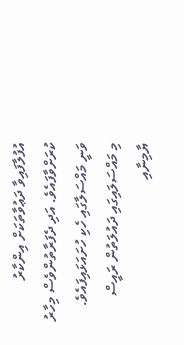އުފުލާފައިވާ ދަޢުވާތަކަށް އިންކާރު ކުރަށްވާފައެވެ. އަދި ދެފަރާތުންވެސް މިހާރު ވަނީ މައްސަލާގައި ހެކި ހުށައަޅައިފައެވެ.
މި މައްސަލައިގައި ދައުލަތުން ރައީސް ޔާމިނާއި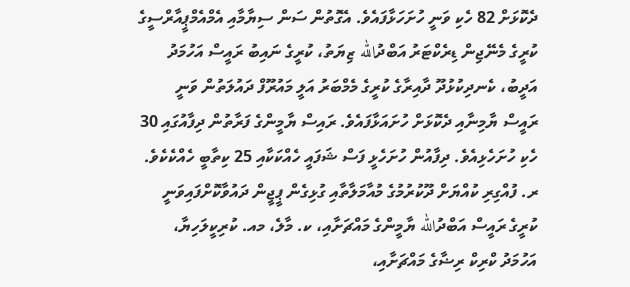ދެކޮޅަށް 82 ހެކި ވަނީ ހުށަހަޅާފައެވެ. އެގޮތުން ސަން ސިޔާމާއި އެމްއެމްޕީއާރްސީގެ ކުރީގެ މެނޭޖިން ޑިރެކްޓަރު އަބްދުالله ޒިޔަތު، ކުރީގެ ނައިބު ރައީސް އަހުމަދު އަދީބު، ކެނދިކުޅުދޫ ދާއިރާގެ ކުރީގެ މެމްބަރު އަލީ މައުރޫފް ދައުލަތުން ވަނީ ރައީސް ޔާމިނާއި ދެކޮޅަށް ހުށައަޅާފައެވެ. ރައިސް ޔާމީންގެ ފަރާތުން ދިފާއުގައި 30 ހެކި ހުށަހެޅިއެވެ. ދިފާއުން ހުށަހެޅީ ފަސް ޝަފައީ ހެއްކަކާއި 25 ކިތާބީ ހެއްކެކެވެ.
ރ. ފުއްގިރި ކުއްޔަށް ދޫކުރުމުގެ މުއާމަލާތާއި ގުޅިގެން ޕީޖީން ދައުވާކޮށްފައިވަނީ ކުރީގެ ރައީސް އަބްދުالله ޔާމީންގެ މައްޗަށާއި، ކ. މާލެ، މއ. ކުރިކީލަހިޔާ، އަހުމަދު ކްރިކް ރިޟާގެ މައްޗަށާއި،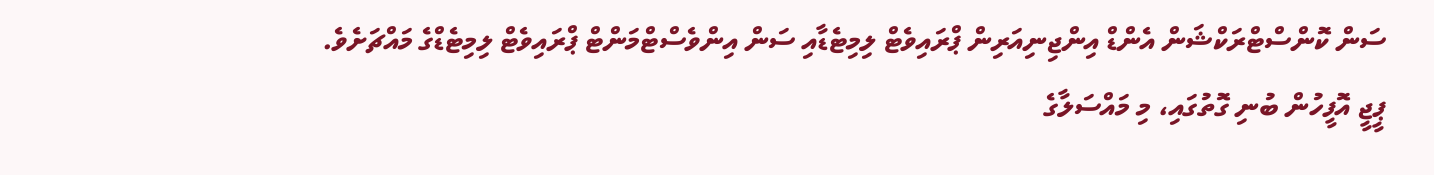ސަން ކޮންސްޓްރަކްޝަން އެންޑް އިންޖިނިއަރިން ޕްރައިވެޓް ލިމިޓެޑާއި ސަން އިންވެސްޓްމަންޓް ޕްރައިވެޓް ލިމިޓެޑްގެ މައްޗަށެވެ.
ޕީޖީ އޮފީހުން ބުނި ގޮތުގައި، މި މައްސަލާގެ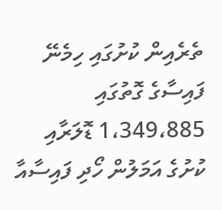ތެރެއިން ކުށުގައި ހިމެނޭ ފައިސާގެ ގޮތުގައި 1،349،885 ޑޮލަރާއި ކުށުގެ އަމަލުން ހޯދި ފައިސާއާ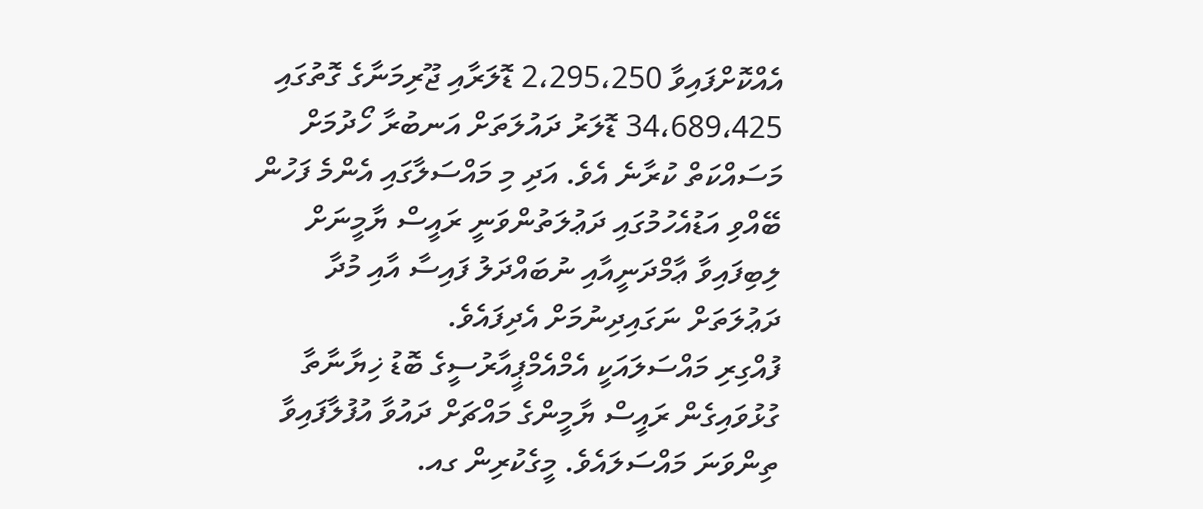އެއްކޮށްފައިވާ 2،295،250 ޑޮލަރާއި ޖޫރިމަނާގެ ގޮތުގައި 34،689،425 ޑޮލަރު ދައުލަތަށް އަނބުރާ ހޯދުމަށް މަސައްކަތް ކުރާނެ އެވެ. އަދި މި މައްސަލާގައި އެންމެ ފަހުން ބޭއްވި އަޑުއެހުމުގައި ދަޢުލަތުންވަނީ ރައީސް ޔާމީނަށް ލިބިފައިވާ ޢާމްދަނީއާއި ނުބައްދަލު ފައިސާ އާއި މުދާ ދަޢުލަތަށް ނަގައިދިނުމަށް އެދިފައެވެ.
ފުއްގިރި މައްސަލައަކީ އެމްއެމްޕީއާރުސީގެ ބޮޑު ޚިޔާނާތާ ގުޅުވައިގެން ރައީސް ޔާމީންގެ މައްޗަށް ދައުވާ އުފުލާފައިވާ ތިންވަނަ މައްސަލައެވެ. މީގެކުރިން ގއ.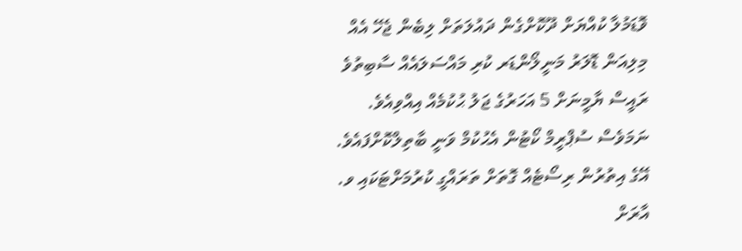ވޮޑަމުލާ ކުއްޔަށް ދޫކޮށްގެން ދައުލަތަށް ލިބެން ޖެހޭ އެއް މިލިއަން ޑޮލަރު މަނީލޯންޑަރ ކުރި މައްސަލައެއް ސާބިތުވެ ރައީސް ޔާމީނަށް 5 އަހަރުގެ ޖަލު ޙުކުމެއް އިއްވިއެވެ. ނަމަވެސް ސުޕްރީމް ކޯޓުން އެޙުކުމް ވަނީ ބާތިލްކޮށްފައެވެ.
އޭގެ އިތުރުން ރިސޯޓެއް ގޮތަށް ތަރައްގީ ކުރުމަށްޓަކައި ވ. އާރަށް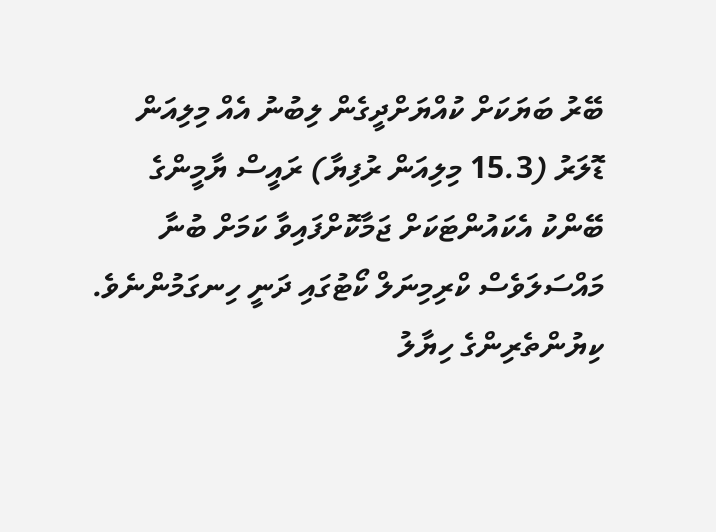ބޭރު ބަޔަކަށް ކުއްޔަށްދީގެން ލިބުނު އެއް މިލިއަން ޑޮލަރު (15.3 މިލިއަން ރުފިޔާ) ރައީސް ޔާމީންގެ ބޭންކު އެކައުންޓަކަށް ޖަމާކޮށްފައިވާ ކަމަށް ބުނާ މައްސަލަވެސް ކްރިމިނަލް ކޯޓުގައި ދަނީ ހިނގަމުންނެވެ.
ކިޔުންތެރިންގެ ހިޔާލު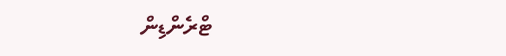ޓްރެންޑިން